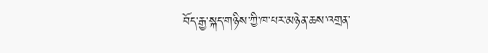བོད་རྒྱ་སྐད་གཉིས་ཀྱི་ཁ་པར་མཉེན་ཆས་འགྲན་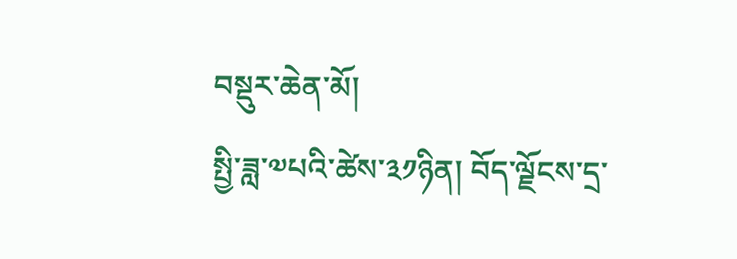བསྡུར་ཆེན་མོ།
སྤྱི་ཟླ་༧པའི་ཚེས་༣༡ཉིན། བོད་ལྗོངས་དྲ་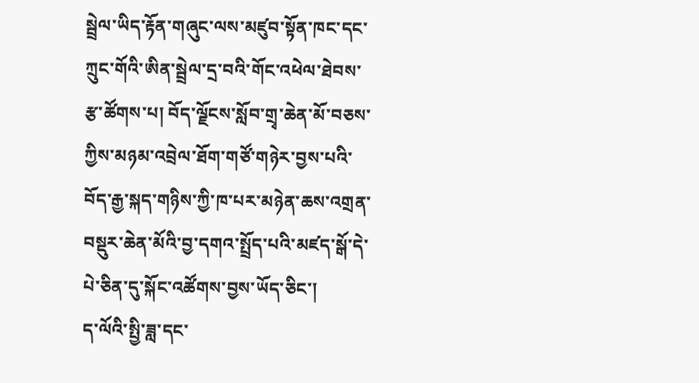སྦྲེལ་ཡིད་རྟོན་གཞུང་ལས་མཛུབ་སྟོན་ཁང་དང་ཀྲུང་གོའི་ཨིན་སྦྲེལ་དྲ་བའི་གོང་འཕེལ་ཐེབས་རྩ་ཚོགས་པ། བོད་ལྗོངས་སློབ་གྲྭ་ཆེན་མོ་བཅས་ཀྱིས་མཉམ་འབྲེལ་ཐོག་གཙོ་གཉེར་བྱས་པའི་བོད་རྒྱ་སྐད་གཉིས་ཀྱི་ཁ་པར་མཉེན་ཆས་འགྲན་བསྡུར་ཆེན་མོའི་བྱ་དགའ་སྤྲོད་པའི་མཛད་སྒོ་དེ་པེ་ཅིན་དུ་སྐོང་འཚོགས་བྱས་ཡོད་ཅིང་།
ད་ལོའི་སྤྱི་ཟླ་དང་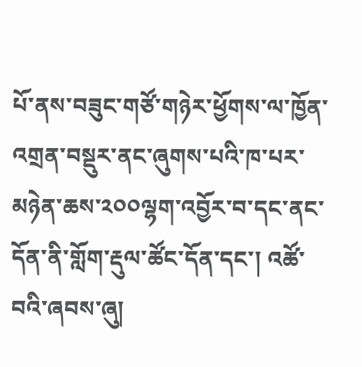པོ་ནས་བཟུང་གཙོ་གཉེར་ཕྱོགས་ལ་ཁྱོན་འགྲན་བསྡུར་ནང་ཞུགས་པའི་ཁ་པར་མཉེན་ཆས་༢༠༠ལྷག་འབྱོར་བ་དང་ནང་དོན་ནི་གློག་རྡུལ་ཚོང་དོན་དང་། འཚོ་བའི་ཞབས་ཞུ།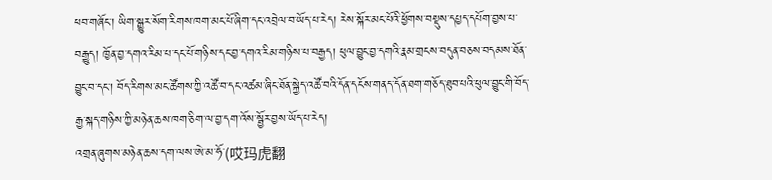ཕབ་གཞོང་། ཡིག་སྒྱུར་སོག་རིགས་ཁག་མང་པོ་ཞིག་དང་འབྲེལ་བ་ཡོད་པ་རེད། རེས་སྐོར་མང་པོའི་ཕྱོགས་བསྡུས་དཔྱད་དཔོག་བྱས་པ་བརྒྱུད། ཁྱོན་བྱ་དགའ་རིམ་པ་དང་པོ་གཉིས་དང་བྱ་དགའ་རིམ་གཉིས་པ་བརྒྱད། ཕུལ་བྱུང་བྱ་དགའི་རྣམ་གྲངས་བདུན་བཅས་བདམས་ཐོན་བྱུང་བ་དང་། བོད་རིགས་མང་ཚོགས་ཀྱི་འཚོ་བ་དང་འཚམ་ཞིང་ཐོན་སྐྱེད་འཚོ་བའི་དོན་དངོས་གནད་དོན་ཐག་གཅོད་ཐུབ་པའི་ཕུལ་བྱུང་གི་བོད་རྒྱ་སྐད་གཉིས་ཀྱི་མཉེན་ཆས་ཁག་ཅིག་ལ་བྱ་དག་འོས་སྦྱོར་བྱས་ཡོད་པ་རེད།
འགྲན་ཞུགས་མཉེན་ཆས་དག་ལས་ཨེ་མ་ཧོ་(哎玛虎翻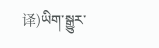译)ཡིག་སྒྱུར་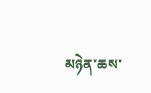མཉེན་ཆས་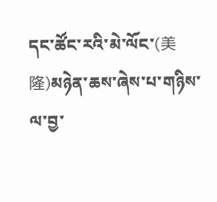དང་ཚོང་རའི་མེ་ལོང་(美隆)མཉེན་ཆས་ཞེས་པ་གཉིས་ལ་བྱ་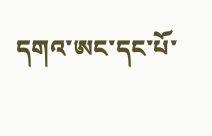དགའ་ཨང་དང་པོ་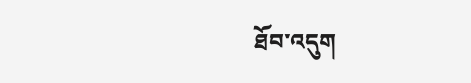ཐོབ་འདུག